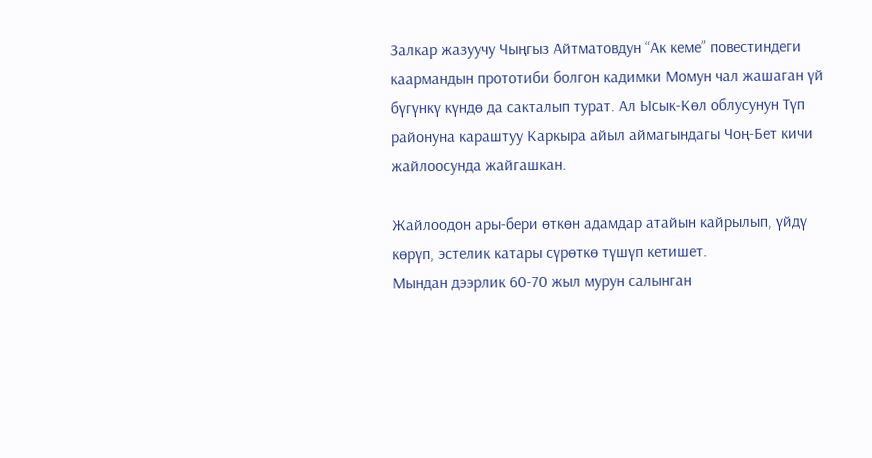Залкар жазуучу Чыңгыз Айтматовдун “Ак кеме” повестиндеги каармандын прототиби болгон кадимки Момун чал жашаган үй бүгүнкү күндө да сакталып турат. Ал Ысык-Көл облусунун Түп районуна караштуу Каркыра айыл аймагындагы Чоң-Бет кичи жайлоосунда жайгашкан.

Жайлоодон ары-бери өткөн адамдар атайын кайрылып, үйдү көрүп, эстелик катары сүрөткө түшүп кетишет.
Мындан дээрлик 60-70 жыл мурун салынган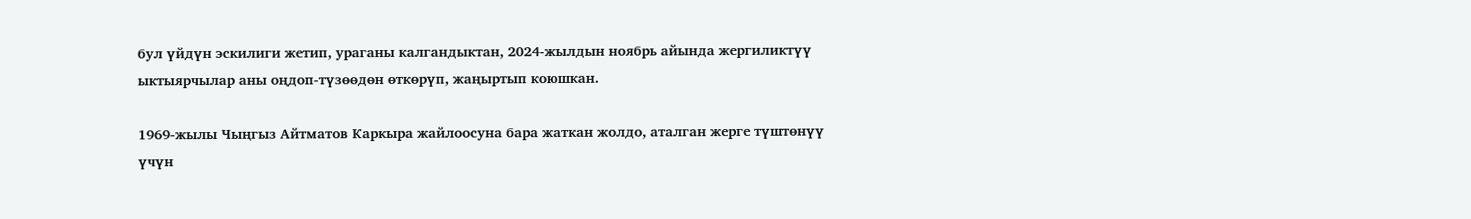бул үйдүн эскилиги жетип, ураганы калгандыктан, 2024-жылдын ноябрь айында жергиликтүү ыктыярчылар аны оңдоп-түзөөдөн өткөрүп, жаңыртып коюшкан.

1969-жылы Чыңгыз Айтматов Каркыра жайлоосуна бара жаткан жолдо, аталган жерге түштөнүү үчүн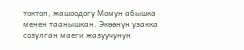токтоп, жашоодогу Момун абышка менен таанышкан. Экөөнүн узакка созулган маеги жазуучунун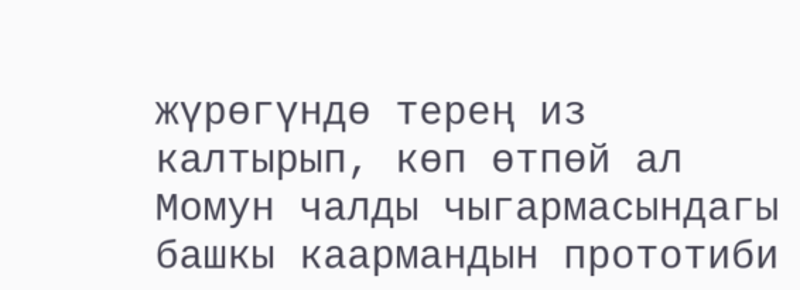жүрөгүндө терең из калтырып, көп өтпөй ал Момун чалды чыгармасындагы башкы каармандын прототиби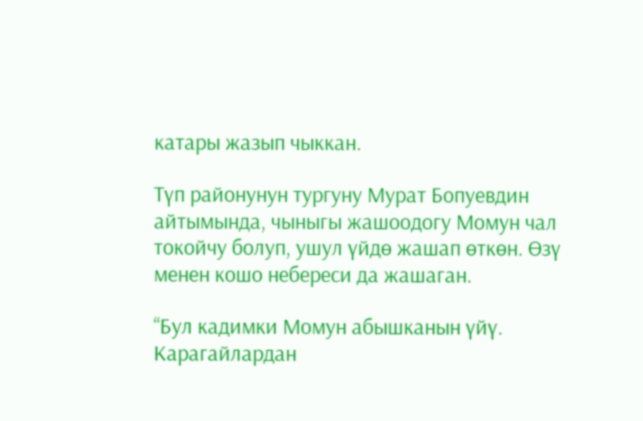катары жазып чыккан.

Түп районунун тургуну Мурат Бопуевдин айтымында, чыныгы жашоодогу Момун чал токойчу болуп, ушул үйдө жашап өткөн. Өзү менен кошо небереси да жашаган.

“Бул кадимки Момун абышканын үйү. Карагайлардан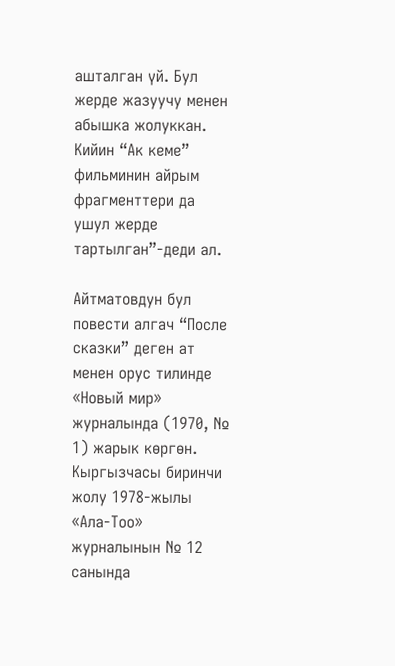ашталган үй. Бул жерде жазуучу менен абышка жолуккан. Кийин “Ак кеме” фильминин айрым фрагменттери да ушул жерде тартылган”-деди ал.

Айтматовдун бул повести алгач “После сказки” деген ат менен орус тилинде «Новый мир» журналында (1970, № 1) жарык көргөн. Кыргызчасы биринчи жолу 1978-жылы «Ала-Тоо» журналынын № 12 санында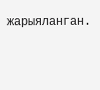жарыяланган.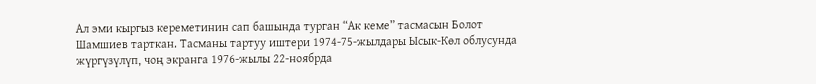Ал эми кыргыз кереметинин сап башында турган “Ак кеме” тасмасын Болот Шамшиев тарткан. Тасманы тартуу иштери 1974-75-жылдары Ысык-Көл облусунда жүргүзүлүп, чоң экранга 1976-жылы 22-ноябрда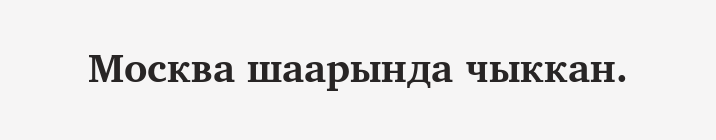Москва шаарында чыккан.